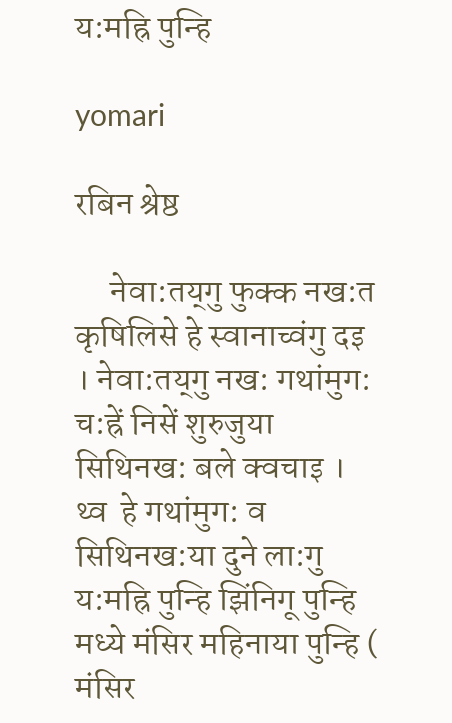य:मह्रि पुन्हि

yomari

रबिन श्रेष्ठ

     नेवा:तय्‌गु फुक्क नख:त कृषिलिसे हे स्वानाच्वंगु दइ । नेवा:तय्‌गु नख: गथांमुग: च:ह्रें निसें शुरुजुया सिथिनख: बले क्वचाइ । थ्व  हे गथांमुग: व सिथिनख:या दुने ला:गु य:मह्रि पुन्हि झिंनिगू पुन्हि मध्ये मंसिर महिनाया पुन्हि ( मंसिर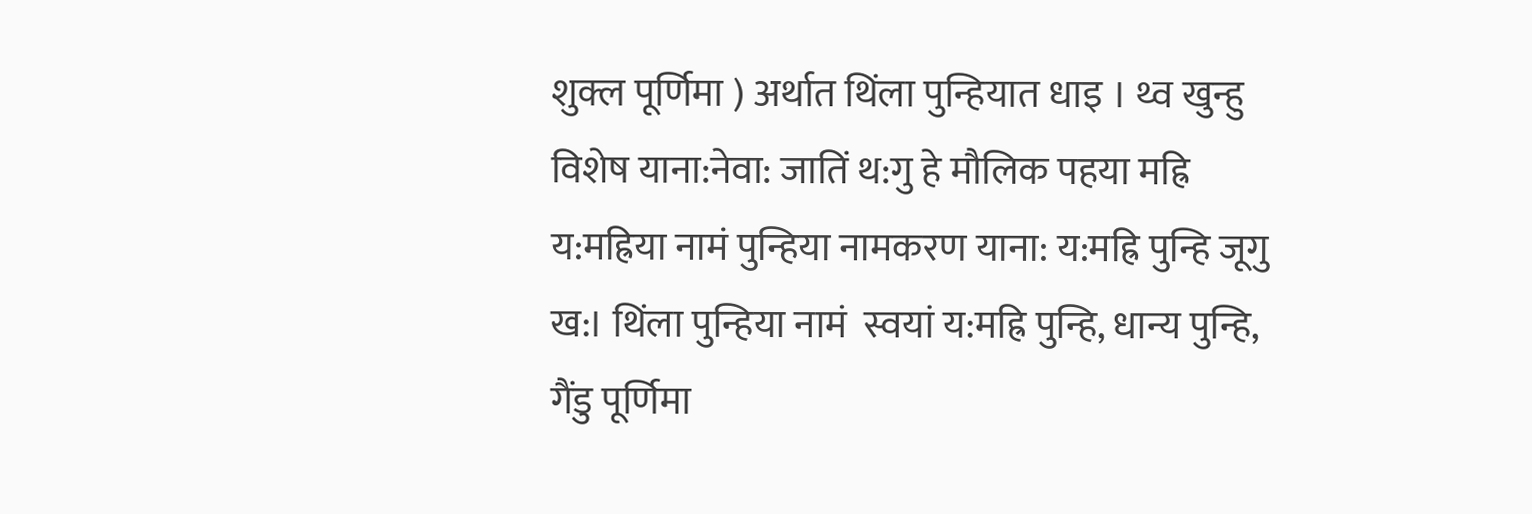शुक्ल पूर्णिमा ) अर्थात थिंला पुन्हियात धाइ । थ्व खुन्हु विशेष याना:नेवा: जातिं थ:गु हे मौलिक पहया मह्रि य:मह्रिया नामं पुन्हिया नामकरण याना: य:मह्रि पुन्हि जूगु ख:। थिंला पुन्हिया नामं  स्वयां य:मह्रि पुन्हि, धान्य पुन्हि, गैंडु पूर्णिमा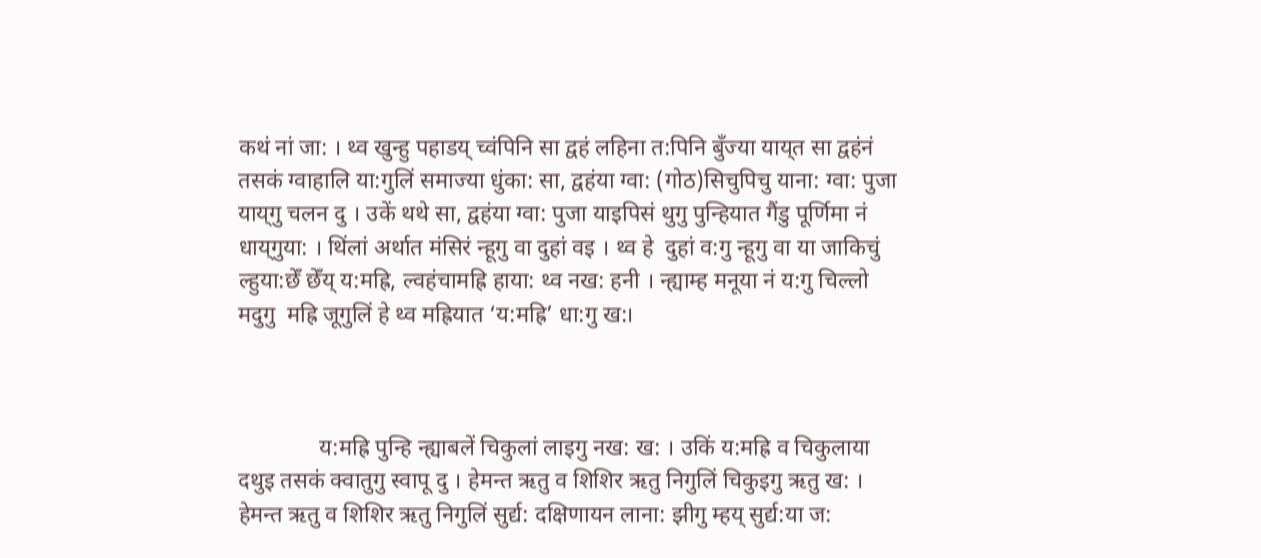कथं नां जा: । थ्व खुन्हु पहाडय् च्वंपिनि सा द्वहं लहिना त:पिनि बुँज्या याय्‌त सा द्वहंनं तसकं ग्वाहालि या:गुलिं समाज्या धुंका: सा, द्वहंया ग्वा: (गोठ)सिचुपिचु याना: ग्वा: पुजा याय्‌गु चलन दु । उकें थथे सा, द्वहंया ग्वा: पुजा याइपिसं थुगु पुन्हियात गैंडु पूर्णिमा नं धाय्‌गुया: । थिंलां अर्थात मंसिरं न्हूगु वा दुहां वइ । थ्व हे  दुहां व:गु न्हूगु वा या जाकिचुं ल्हुया:छेँ छेँय् य:मह्रि, ल्वहंचामह्रि हाया: थ्व नख: हनी । न्ह्याम्ह मनूया नं य:गु चिल्लो मदुगु  मह्रि जूगुलिं हे थ्व मह्रियात ‘य:मह्रि’ धा:गु ख:।



              य:मह्रि पुन्हि न्ह्याबलें चिकुलां लाइगु नख: ख: । उकिं य:मह्रि व चिकुलाया दथुइ तसकं क्वातुगु स्वापू दु । हेमन्त ऋतु व शिशिर ऋतु निगुलिं चिकुइगु ऋतु ख: । हेमन्त ऋतु व शिशिर ऋतु निगुलिं सुर्द्य: दक्षिणायन लाना: झीगु म्हय् सुर्द्य:या ज: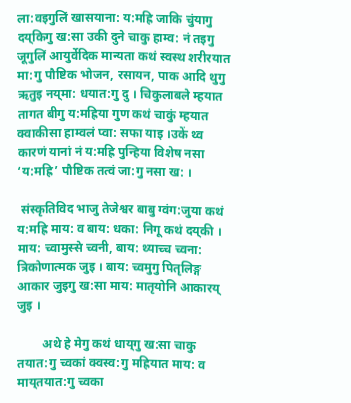ला:वइगुलिं खासयाना: य:मह्रि जाकि चुंयागु दय्‌किगु ख:सा उकी दुने चाकु हाम्व: नं तइगु जूगुलिं आयुर्वेदिक मान्यता कथं स्वस्थ शरीरयात मा:गु पौष्टिक भोजन, रसायन, पाक आदि थुगु ऋतुइ नय्‌मा: धयात:गु दु । चिकुलाबले म्हयात तागत बीगु य:मह्रिया गुण कथं चाकुं म्हयात क्वाकीसा हाम्वलं प्वा: सफा याइ ।उकें थ्व कारणं यानां नं य:मह्रि पुन्हिया विशेष नसा ‘य:मह्रि’ पौष्टिक तत्वं जा:गु नसा ख: ।

 संस्कृतिविद भाजु तेजेश्वर बाबु ग्वंग:जुया कथं य:मह्रि माय: व बाय: धका: निगू कथं दय्‌की । माय: च्वामुस्से च्वनी, बाय: थ्याच्च च्वना: त्रिकोणात्मक जुइ । बाय: च्वमुगु पितृलिङ्ग आकार जुइगु ख:सा माय: मातृयोनि आकारय् जुइ ।

        अथे हे मेगु कथं धाय्‌गु ख:सा चाकु तयात:गु च्वकां क्वस्व:गु मह्रियात माय: व माय्‌तयात:गु च्वका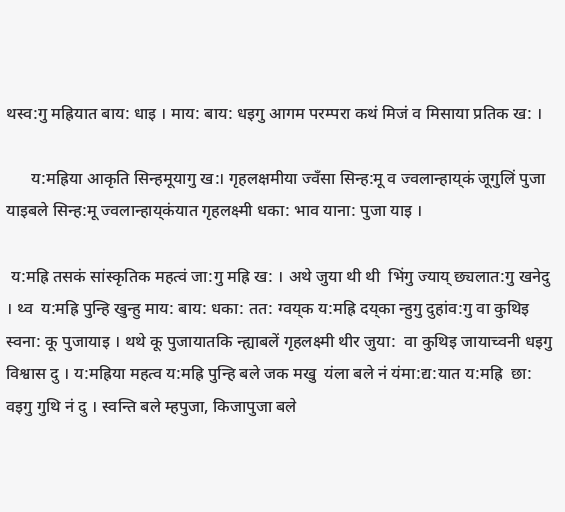थस्व:गु मह्रियात बाय: धाइ । माय: बाय: धइगु आगम परम्परा कथं मिजं व मिसाया प्रतिक ख: ।

      य:मह्रिया आकृति सिन्हमूयागु ख:। गृहलक्षमीया ज्वँसा सिन्ह:मू व ज्वलान्हाय्‌कं जूगुलिं पुजा याइबले सिन्ह:मू ज्वलान्हाय्‌कंयात गृहलक्ष्मी धका: भाव याना: पुजा याइ ।

 य:मह्रि तसकं सांस्कृतिक महत्वं जा:गु मह्रि ख: । अथे जुया थी थी  भिंगु ज्याय् छ्यलात:गु खनेदु । थ्व  य:मह्रि पुन्हि खुन्हु माय: बाय: धका: तत: ग्वय्‌क य:मह्रि दय्‌का न्हुगु दुहांव:गु वा कुथिइ स्वना: कू पुजायाइ । थथे कू पुजायातकि न्ह्याबलें गृहलक्ष्मी थीर जुया:  वा कुथिइ जायाच्वनी धइगु विश्वास दु । य:मह्रिया महत्व य:मह्रि पुन्हि बले जक मखु  यंला बले नं यंमा:द्य:यात य:मह्रि  छा: वइगु गुथि नं दु । स्वन्ति बले म्हपुजा, किजापुजा बले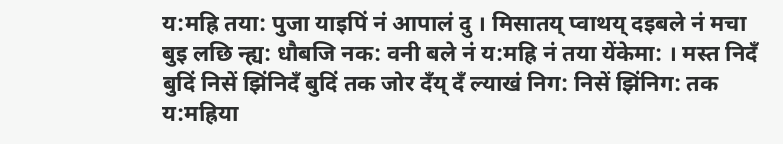य:मह्रि तया: पुजा याइपिं नं आपालं दु । मिसातय् प्वाथय् दइबले नं मचा बुइ लछि न्ह्य: धौबजि नक: वनी बले नं य:मह्रि नं तया येंकेमा: । मस्त निदँ बुदिं निसें झिंनिदँ बुदिं तक जोर दँय् दँ ल्याखं निग: निसें झिंनिग: तक य:मह्रिया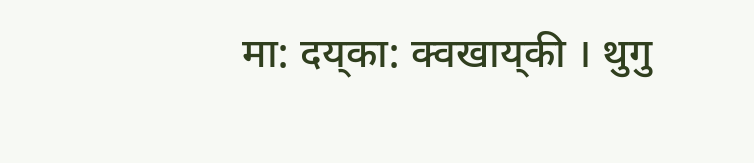मा: दय्‌का: क्वखाय्‌की । थुगु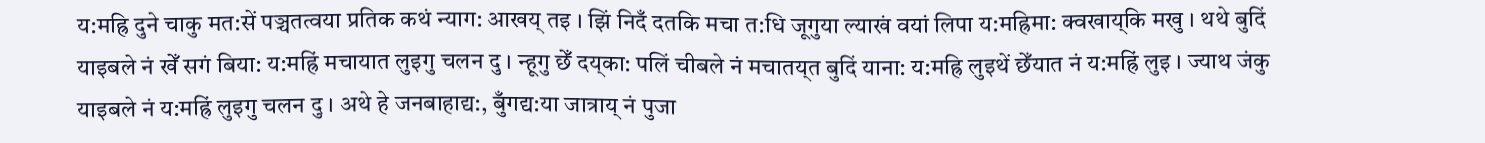य:मह्रि दुने चाकु मत:सें पञ्चतत्वया प्रतिक कथं न्याग: आखय् तइ । झिं निदँ दतकि मचा त:धि जूगुया ल्याखं वयां लिपा य:मह्रिमा: क्वखाय्‌कि मखु । थथे बुदिं याइबले नं खेँ सगं बिया: य:मह्रिं मचायात लुइगु चलन दु । न्हूगु छेँ दय्‌का: पलिं चीबले नं मचातय्‌त बुदिं याना: य:मह्रि लुइथें छेँयात नं य:मह्रिं लुइ । ज्याथ जंकु याइबले नं य:मह्रिं लुइगु चलन दु । अथे हे जनबाहाद्य:, बुँगद्य:या जात्राय् नं पुजा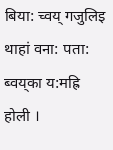बिया: च्वय् गजुलिइ थाहां वना: पता: ब्वय्‌का य:मह्रि होली ।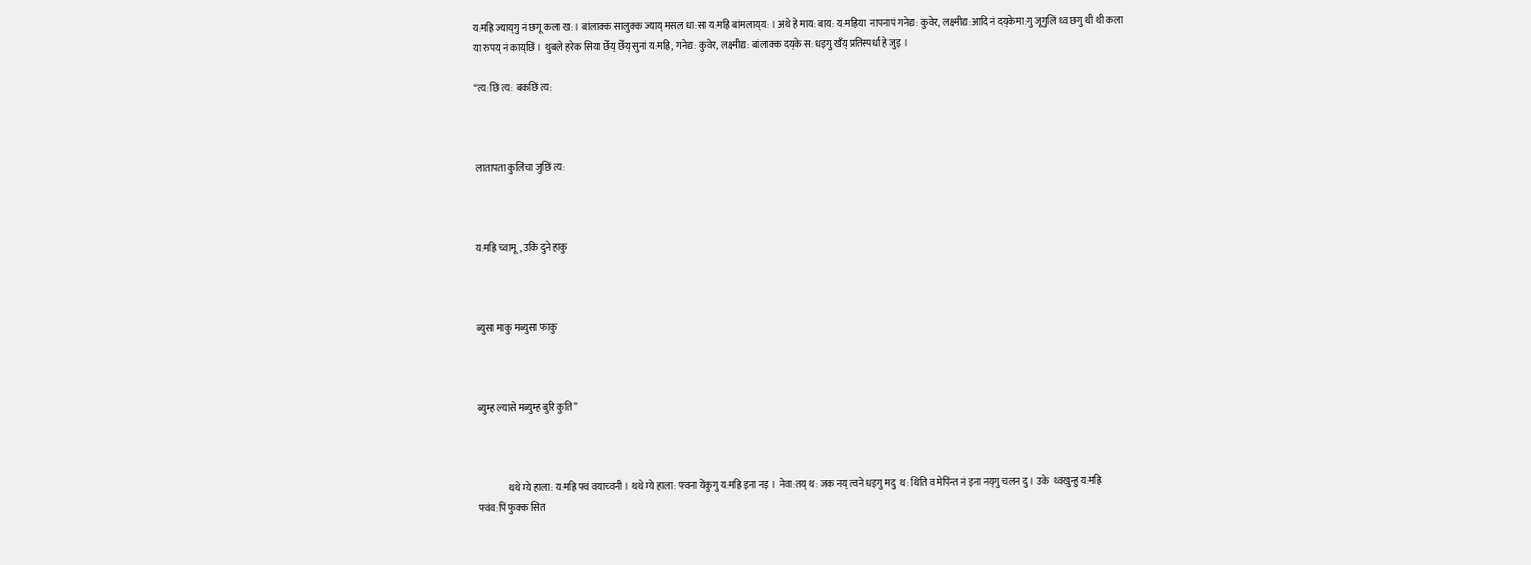य:मह्रि ज्याय्‌गु नं छगू कला ख: । बांलाक्क सालुक्क ज्याय् मसल धा:सा य:मह्रि बांमलाय्‌य: । अथे हे माय: बाय: य:मह्रिया  नापनापं गनेद्य: कुवेर, लक्ष्मीद्य:आदि नं दय्‌केमा:गु जूगुलिं थ्व छगु थी थी कला या रुपय् नं काय्‌छिं । थुबले हरेक सिया छेँय् छेँय् सुनां य:मह्रि, गनेद्य: कुवेर, लक्ष्मीद्य: बांलाक्क दय्‌के स: धइगु खँय् प्रतिस्पर्धा हे जुइ ।

“त्य:छिं त्य: बकछिं त्य:



लातापता कुलिंचा जुछिं त्य:



य:मह्रि च्वामू, उकि दुने हाकु



ब्युसा माकु मब्युसा फाकु



ब्युम्ह ल्यासे मब्युम्ह बुरि कुति”



               थथे म्ये हाला: य:मह्रि फ्वं वयाच्वनी । थथे म्ये हाला: फ्वना येंकुगु य:मह्रि इना नइ ।  नेवा:तय् थ: जक नय् त्वने धइगु मदु  थ: थिति व मेपिंन्त नं इना नय्‌गु चलन दु । उके  थ्वखुन्हु य:मह्रि फ्वंव:पिं फुक्क सित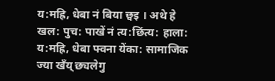य:मह्रि, धेबा नं बिया छ्वइ । अथे हे खल: पुच: पाखें नं त्य:छिंत्य: हाला: य:मह्रि, धेबा फ्वना येंका: सामाजिक ज्या खँय् छ्यलेगु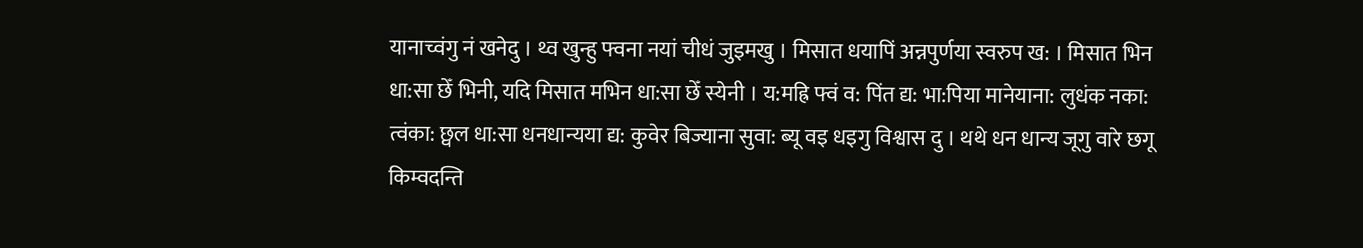यानाच्वंगु नं खनेदु । थ्व खुन्हु फ्वना नयां चीधं जुइमखु । मिसात धयापिं अन्नपुर्णया स्वरुप ख: । मिसात भिन धा:सा छेँ भिनी, यदि मिसात मभिन धा:सा छेँ स्येनी । य:मह्रि फ्वं व: पिंत द्य: भा:पिया मानेयाना: लुधंक नका: त्वंका: छ्वल धा:सा धनधान्यया द्य: कुवेर बिज्याना सुवा: ब्यू वइ धइगु विश्वास दु । थथे धन धान्य जूगु वारे छगू किम्वदन्ति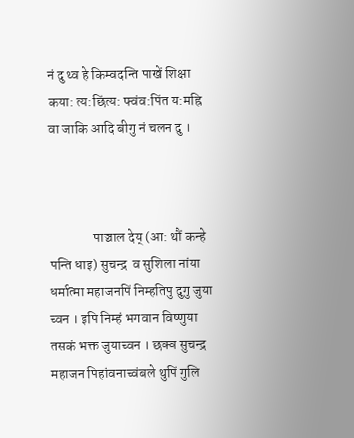नं दु थ्व हे किम्वदन्ति पाखें शिक्षा कया: त्य:छिंत्य: फ्वंव:पिंत य:मह्रि वा जाकि आदि बीगु नं चलन दु ।



                पाञ्चाल देय् (आ: थौं कन्हे पन्ति धाइ) सुचन्द्र  व सुशिला नांया धर्मात्मा महाजनपिं निम्हतिपु दुगु जुया च्वन । इपि निम्हं भगवान विष्णुया तसकं भक्त जुयाच्वन । छक्व सुचन्द्र महाजन पिहांवनाच्वंबले थुपिं गुलि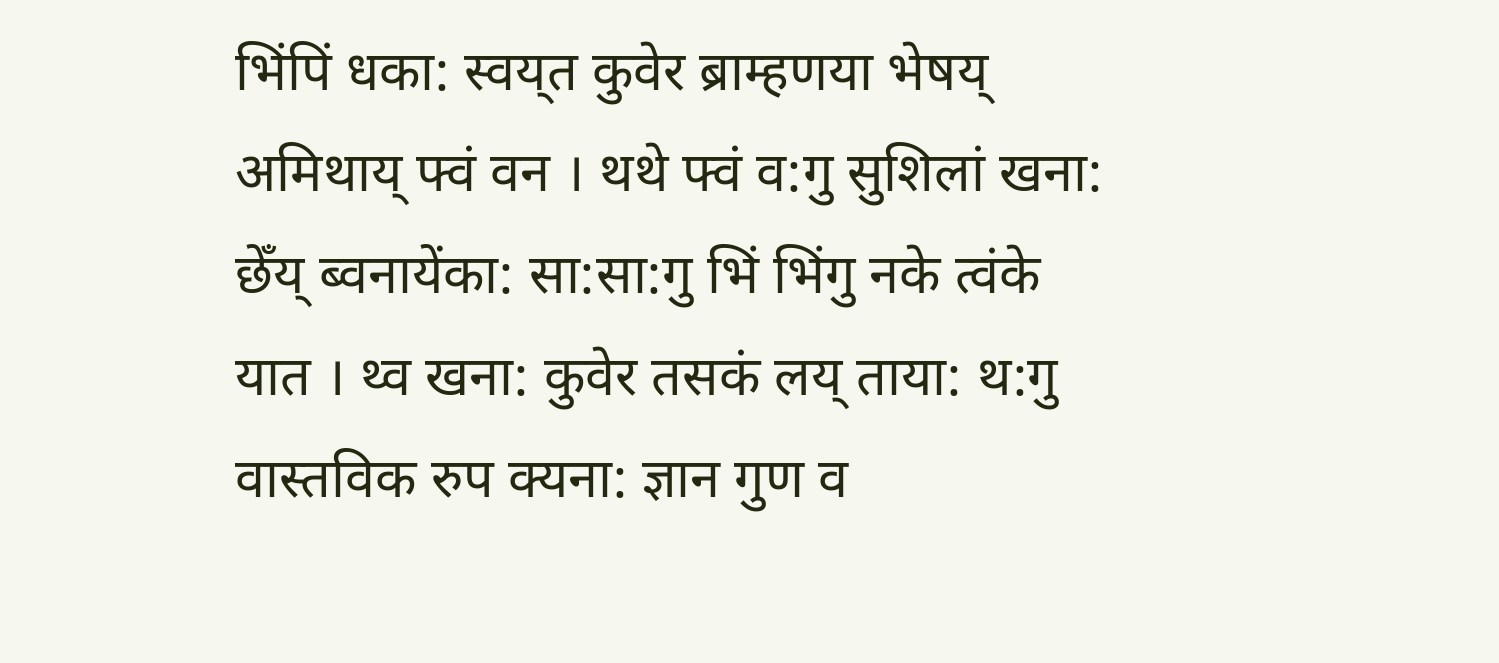भिंपिं धका: स्वय्‌त कुवेर ब्राम्हणया भेषय् अमिथाय् फ्वं वन । थथे फ्वं व:गु सुशिलां खना: छेँय् ब्वनायेंका: सा:सा:गु भिं भिंगु नके त्वंके यात । थ्व खना: कुवेर तसकं लय् ताया: थ:गु वास्तविक रुप क्यना: ज्ञान गुण व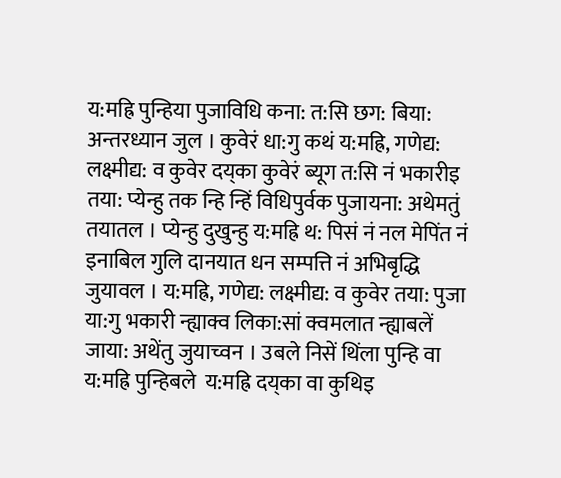य:मह्रि पुन्हिया पुजाविधि कना: त:सि छग: बिया: अन्तरध्यान जुल । कुवेरं धा:गु कथं य:मह्रि, गणेद्य: लक्ष्मीद्य: व कुवेर दय्‌का कुवेरं ब्यूग त:सि नं भकारीइ तया: प्येन्हु तक न्हि न्हिं विधिपुर्वक पुजायना: अथेमतुं तयातल । प्येन्हु दुखुन्हु य:मह्रि थ: पिसं नं नल मेपिंत नं इनाबिल गुलि दानयात धन सम्पत्ति नं अभिबृद्धि जुयावल । य:मह्रि, गणेद्य: लक्ष्मीद्य: व कुवेर तया: पुजा या:गु भकारी न्ह्याक्व लिका:सां क्वमलात न्ह्याबलें जाया: अथेंतु जुयाच्वन । उबले निसें थिंला पुन्हि वा य:मह्रि पुन्हिबले  य:मह्रि दय्‌का वा कुथिइ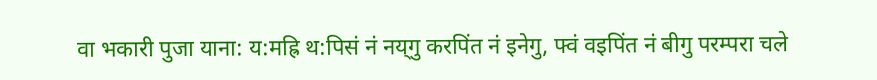वा भकारी पुजा याना: य:मह्रि थ:पिसं नं नय्‌गु करपिंत नं इनेगु, फ्वं वइपिंत नं बीगु परम्परा चले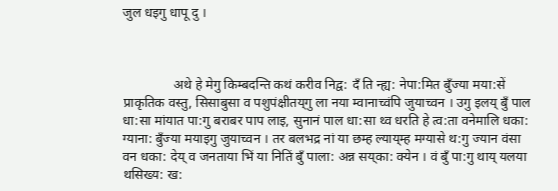जुल धइगु धापू दु ।



               अथे हे मेगु किम्बदन्ति कथं करीव निद्व: दँ ति न्ह्य: नेपा:मित बुँज्या मया:सें प्राकृतिक वस्तु, सिसाबुसा व पशुपंक्षीतय्‌गु ला नया म्वानाच्वंपि जुयाच्वन । उगु इलय् बुँ पाल धा:सा मांयात पा:गु बराबर पाप लाइ, सुनानं पाल धा:सा थ्व धरति हे त्व:ता वनेमालि धका: ग्याना: बुँज्या मयाइगु जुयाच्वन । तर बलभद्र नां या छम्ह ल्याय्‌म्ह मग्यासे थ:गु ज्यान वंसा वन धका: देय् व जनताया भिं या नितिं बुँ पाला: अन्न सय्‌का: क्येन । वं बुँ पा:गु थाय् यलया थसिख्य: ख: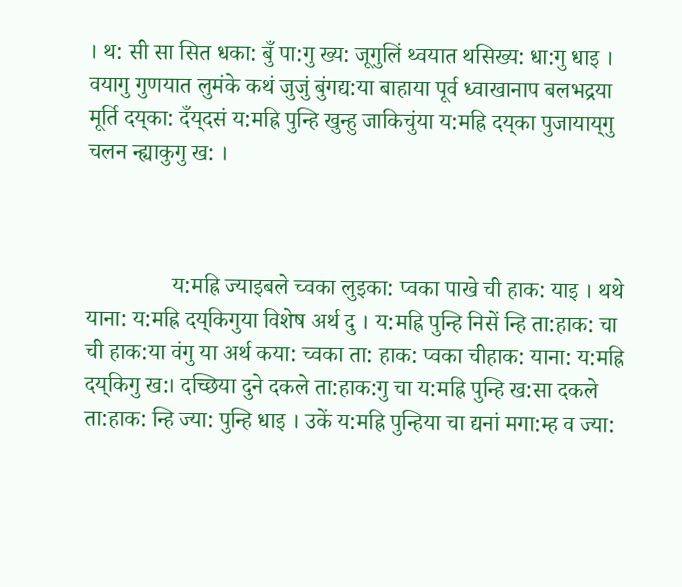। थ: सी सा सित धका: बुँ पा:गु ख्य: जूगुलिं थ्वयात थसिख्य: धा:गु धाइ । वयागु गुणयात लुमंके कथं जुजुं बुंगद्य:या बाहाया पूर्व ध्वाखानाप बलभद्रया मूर्ति दय्‌का: दँय्‌दसं य:मह्रि पुन्हि खुन्हु जाकिचुंया य:मह्रि दय्‌का पुजायाय्‌गु चलन न्ह्याकुगु ख: ।



               य:मह्रि ज्याइबले च्वका लुइका: प्वका पाखे ची हाक: याइ । थथे याना: य:मह्रि दय्‌किगुया विशेष अर्थ दु । य:मह्रि पुन्हि निसें न्हि ता:हाक: चा ची हाक:या वंगु या अर्थ कया: च्वका ता: हाक: प्वका चीहाक: याना: य:मह्रि दय्‌किगु ख:। दच्छिया दुने दकले ता:हाक:गु चा य:मह्रि पुन्हि ख:सा दकले ता:हाक: न्हि ज्या: पुन्हि धाइ । उकें य:मह्रि पुन्हिया चा द्यनां मगा:म्ह व ज्या: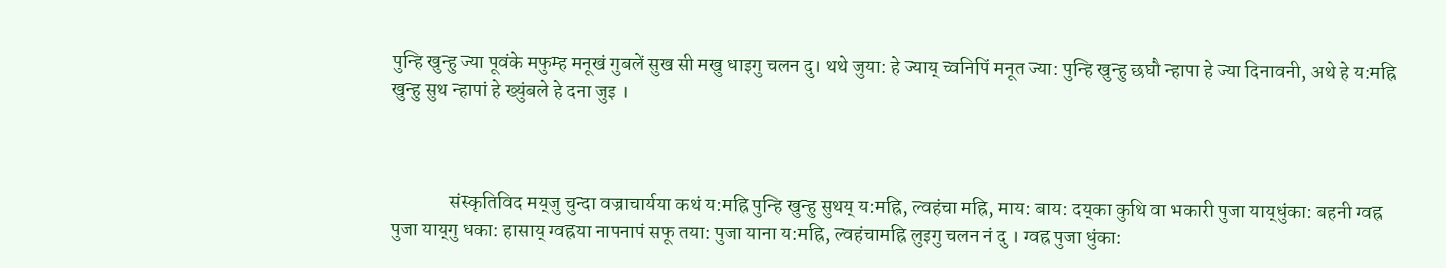पुन्हि खुन्हु ज्या पूवंके मफुम्ह मनूखं गुबलें सुख सी मखु धाइगु चलन दु। थथे जुया: हे ज्याय् च्वनिपिं मनूत ज्या: पुन्हि खुन्हु छघौ न्हापा हे ज्या दिनावनी, अथे हे य:मह्रि खुन्हु सुथ न्हापां हे ख्युंबले हे दना जुइ ।



               संस्कृतिविद मय्‌जु चुन्दा वज्राचार्यया कथं य:मह्रि पुन्हि खुन्हु सुथय् य:मह्रि, ल्वहंचा मह्रि, माय: बाय: दय्‌का कुथि वा भकारी पुजा याय्‌धुंका: बहनी ग्वह्र पुजा याय्‌गु धका: हासाय् ग्वह्रया नापनापं सफू तया: पुजा याना य:मह्रि, ल्वहंचामह्रि लुइगु चलन नं दु । ग्वह्र पुजा धुंका: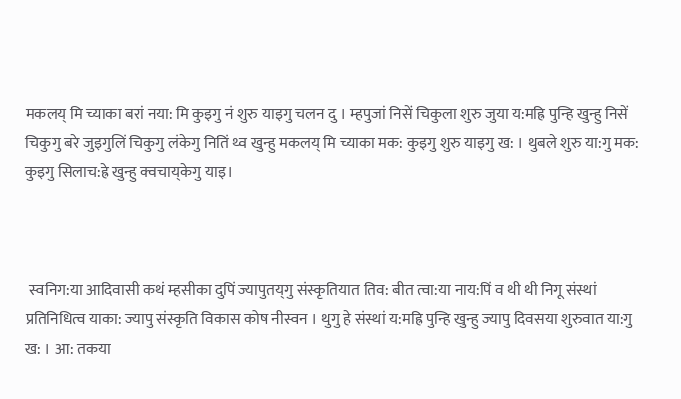मकलय् मि च्याका बरां नया: मि कुइगु नं शुरु याइगु चलन दु । म्हपुजां निसें चिकुला शुरु जुया य:मह्रि पुन्हि खुन्हु निसें चिकुगु बरे जुइगुलिं चिकुगु लंकेगु नितिं थ्व खुन्हु मकलय् मि च्याका मक: कुइगु शुरु याइगु ख: । थुबले शुरु या:गु मक: कुइगु सिलाच:ह्रे खुन्हु क्वचाय्‌केगु याइ।



 स्वनिग:या आदिवासी कथं म्हसीका दुपिं ज्यापुतय्‌गु संस्कृतियात तिव: बीत त्वा:या नाय:पिं व थी थी निगू संस्थां प्रतिनिधित्व याका: ज्यापु संस्कृति विकास कोष नीस्वन । थुगु हे संस्थां य:मह्रि पुन्हि खुन्हु ज्यापु दिवसया शुरुवात या:गु ख: । आ: तकया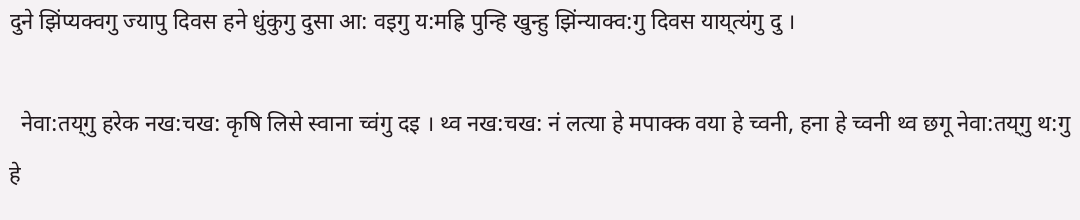दुने झिंप्यक्वगु ज्यापु दिवस हने धुंकुगु दुसा आ: वइगु य:मह्रि पुन्हि खुन्हु झिंन्याक्व:गु दिवस याय्‌त्यंगु दु ।

  नेवा:तय्‌गु हरेक नख:चख: कृषि लिसे स्वाना च्वंगु दइ । थ्व नख:चख: नं लत्या हे मपाक्क वया हे च्वनी, हना हे च्वनी थ्व छगू नेवा:तय्‌गु थ:गु हे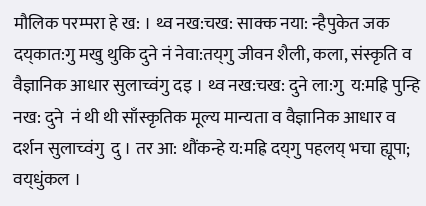मौलिक परम्परा हे ख: । थ्व नख:चख: साक्क नया: न्हैपुकेत जक दय्‌कात:गु मखु थुकि दुने नं नेवा:तय्‌गु जीवन शैली, कला, संस्कृति व वैज्ञानिक आधार सुलाच्वंगु दइ । थ्व नख:चख: दुने ला:गु  य:मह्रि पुन्हि नख: दुने  नं थी थी साँस्कृतिक मूल्य मान्यता व वैज्ञानिक आधार व दर्शन सुलाच्वंगु  दु । तर आ: थौंकन्हे य:मह्रि दय्‌गु पहलय् भचा ह्यूपा; वय्‌धुंकल ।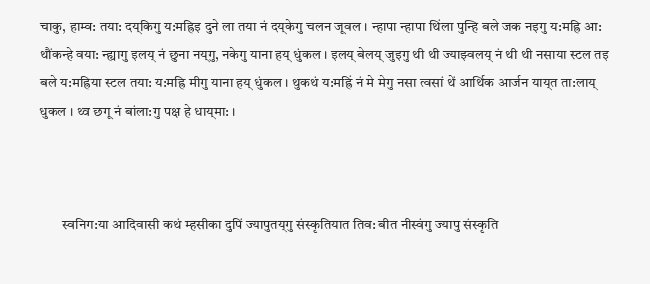चाकु, हाम्व: तया: दय्‌किगु य:मह्रिइ दुने ला तया नं दय्‌केगु चलन जूवल । न्हापा न्हापा थिंला पुन्हि बले जक नइगु य:मह्रि आ: थौंकन्हे वया: न्ह्यागु इलय् नं छुना नय्‌गु, नकेगु याना हय्‌ धुंकल । इलय् बेलय् जुइगु थी थी ज्याझ्वलय् नं थी थी नसाया स्टल तइ बले य:मह्रिया स्टल तया: य:मह्रि मीगु याना हय्‌ धुंकल । थुकथं य:मह्रिं नं मे मेगु नसा त्वसां थें आर्थिक आर्जन याय्‌त ता:लाय् धुकल । थ्व छगू नं बांला:गु पक्ष हे धाय्‌मा: ।



        स्वनिग:या आदिवासी कथं म्हसीका दुपिं ज्यापुतय्‌गु संस्कृतियात तिव: बीत नीस्वंगु ज्यापु संस्कृति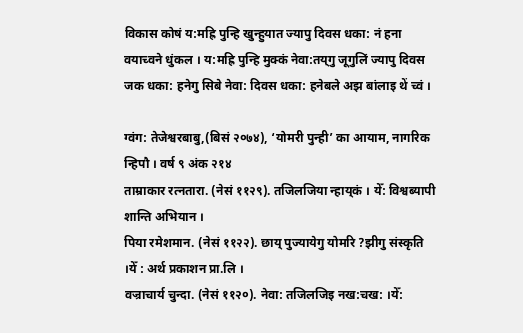विकास कोषं य:मह्रि पुन्हि खुन्हुयात ज्यापु दिवस धका: नं हना वयाच्वने धुंकल । य:मह्रि पुन्हि मुक्कं नेवा:तय्‌गु जूगुलिं ज्यापु दिवस जक धका: हनेगु सिबे नेवा: दिवस धका: हनेबले अझ बांलाइ थें च्वं ।

ग्वंग: तेजेश्वरबाबु,(बिसं २०७४), ‘योमरी पुन्ही’ का आयाम, नागरिक न्हिपौ । वर्ष ९ अंक २१४
ताम्राकार रत्नतारा. (नेसं ११२९). तजिलजिया न्हाय्‌कं । येँ: विश्वब्यापी शान्ति अभियान ।
पिया रमेशमान. (नेसं ११२२). छाय् पुज्यायेगु योमरि ?झीगु संस्कृति ।येँ : अर्थ प्रकाशन प्रा.लि ।
वज्राचार्य चुन्दा. (नेसं ११२०). नेवा: तजिलजिइ नख:चख: ।येँ: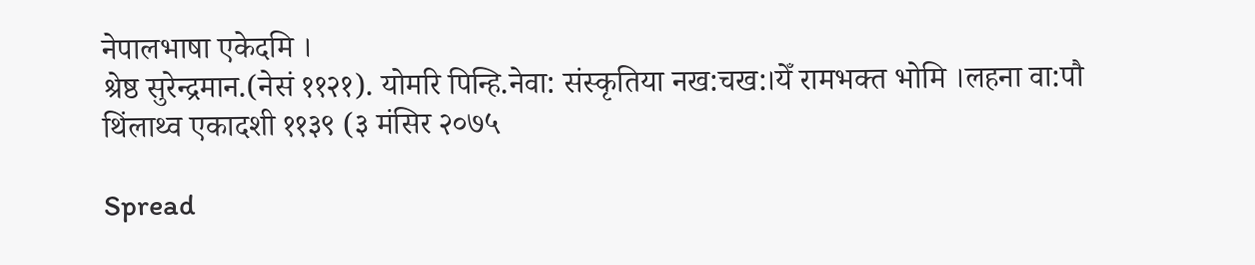नेपालभाषा एकेदमि ।
श्रेष्ठ सुरेन्द्रमान.(नेसं ११२१). योमरि पिन्हि.नेवा: संस्कृतिया नख:चख:।येँ रामभक्त भोमि ।लहना वा:पौ
थिंलाथ्व एकादशी ११३९ (३ मंसिर २०७५

Spread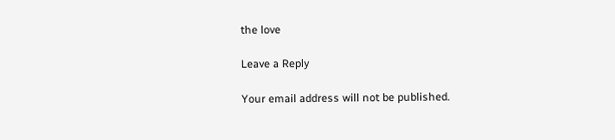the love

Leave a Reply

Your email address will not be published.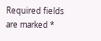Required fields are marked *